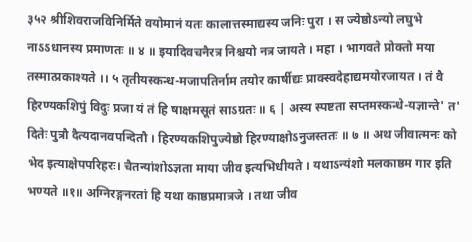३५२ श्रीशिवराजविनिर्मिते वयोमानं यतः कालात्तस्माद्यस्य जनिः पुरा । स ज्येष्ठोऽन्यो लघुभे नाऽऽधानस्य प्रमाणतः ॥ ४ ॥ इयादिवचनैरत्र निश्चयो नत्र जायते । महा । भागवते प्रोक्तो मया तस्मात्प्रकाश्यते ।। ५ तृतीयस्कन्ध-मजापतिर्नाम तयोर कार्षीद्यः प्राक्स्वदेहाद्यमयोरजायत । तं वै हिरण्यकशिपुं विदुः प्रजा यं तं हि षाक्षमसूतं साऽग्रतः ॥ ६ | अस्य स्पष्टता सप्तमस्कन्धे-यज्ञान्ते' त' दितेः पुत्रौ दैत्यदानवपन्दितौ । हिरण्यकशिपुज्येष्ठो हिरण्याक्षोऽनुजस्ततः ॥ ७ ॥ अथ जीवात्मनः को भेद इत्याक्षेपपरिहरः। चैतन्यांशोऽज्ञता माया जीव इत्यभिधीयते । यथाऽन्यंशो मलकाष्ठम गार इति भण्यते ॥१॥ अग्निरङ्गनरतां हि यथा काष्ठप्रमात्रजे । तथा जीव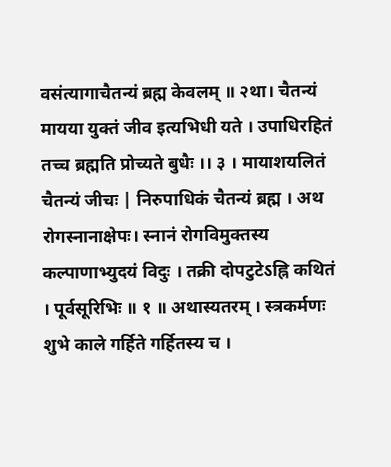वसंत्यागाचैतन्यं ब्रह्म केवलम् ॥ २था। चैतन्यं मायया युक्तं जीव इत्यभिधी यते । उपाधिरहितं तच्च ब्रह्मति प्रोच्यते बुधैः ।। ३ । मायाशयलितं चैतन्यं जीचः | निरुपाधिकं चैतन्यं ब्रह्म । अथ रोगस्नानाक्षेपः। स्नानं रोगविमुक्तस्य कल्पाणाभ्युदयं विदुः । तक्री दोपटुटेऽह्नि कथितं । पूर्वसूरिभिः ॥ १ ॥ अथास्यतरम् । स्त्रकर्मणः शुभे काले गर्हिते गर्हितस्य च ।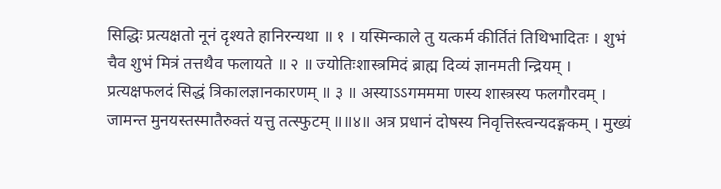सिद्धिः प्रत्यक्षतो नूनं दृश्यते हानिरन्यथा ॥ १ । यस्मिन्काले तु यत्कर्म कीर्तितं तिथिभादितः । शुभं चैव शुभं मित्रं तत्तथैव फलायते ॥ २ ॥ ज्योतिःशास्त्रमिदं ब्राह्म दिव्यं ज्ञानमती न्द्रियम् । प्रत्यक्षफलदं सिद्धं त्रिकालज्ञानकारणम् ॥ ३ ॥ अस्याऽऽगमममा णस्य शास्त्रस्य फलगौरवम् । जामन्त मुनयस्तस्मातैरुक्तं यत्तु तत्स्फुटम् ॥॥४॥ अत्र प्रधानं दोषस्य निवृत्तिस्त्वन्यदङ्गकम् । मुख्यं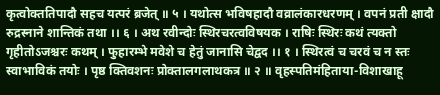कृत्वोक्ततिपादौ सहच यत्परं ब्रजेत् ॥ ५ । यथोत्स भविषहादौ वव्रालंकारधरणम् । वपनं प्रती क्षादौ रुद्रस्नाने शान्तिकं तथा ।। ६ । अथ रवीन्दोः स्थिरचरत्वविषयक । राषिः स्थिरः कथं त्यक्तो गृहीतोऽजश्चरः कथम् । फुहारम्भे मवेशे च हेतुं जानासि चेद्वद ।। १ । स्थिरत्वं च चरवं च न स्तः स्वाभाविकं तयोः । पृष्ठ क्तिवशनः प्रोक्तालगलाथकत्र ॥ २ ॥ वृहस्पतिमंहिताया-विशाखाहू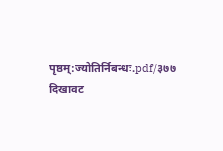पृष्ठम्:ज्योतिर्निबन्धः.pdf/३७७
दिखावट